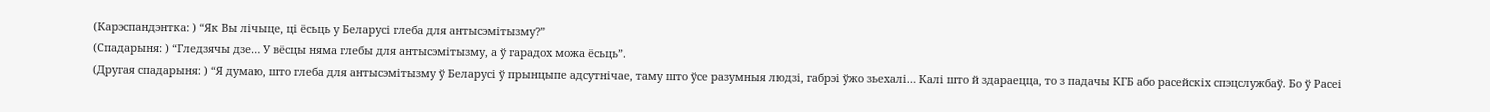(Карэспандэнтка: ) “Як Вы лічыце, ці ёсьць у Беларусі глеба для антысэмітызму?”
(Спадарыня: ) “Гледзячы дзе… У вёсцы няма глебы для антысэмітызму, а ў гарадох можа ёсьць”.
(Другая спадарыня: ) “Я думаю, што глеба для антысэмітызму ў Беларусі ў прынцыпе адсутнічае, таму што ўсе разумныя людзі, габрэі ўжо зьехалі… Калі што й здараецца, то з падачы КГБ або расейскіх спэцслужбаў. Бо ў Расеі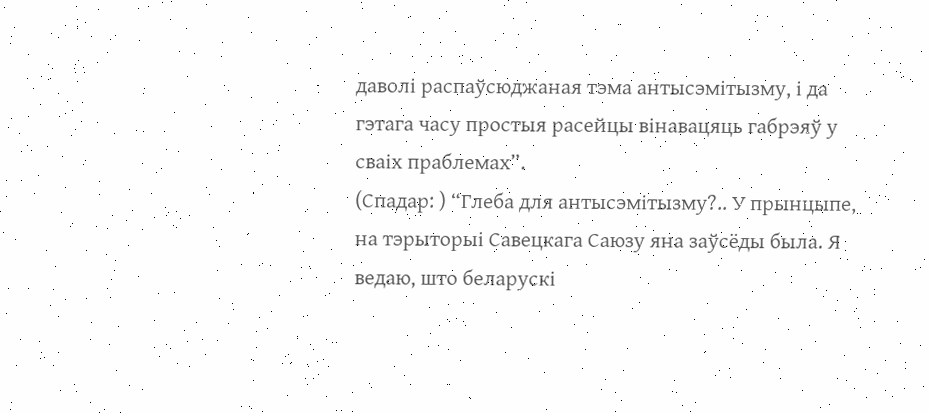даволі распаўсюджаная тэма антысэмітызму, і да гэтага часу простыя расейцы вінавацяць габрэяў у сваіх праблемах”.
(Спадар: ) “Глеба для антысэмітызму?.. У прынцыпе, на тэрыторыі Савецкага Саюзу яна заўсёды была. Я ведаю, што беларускі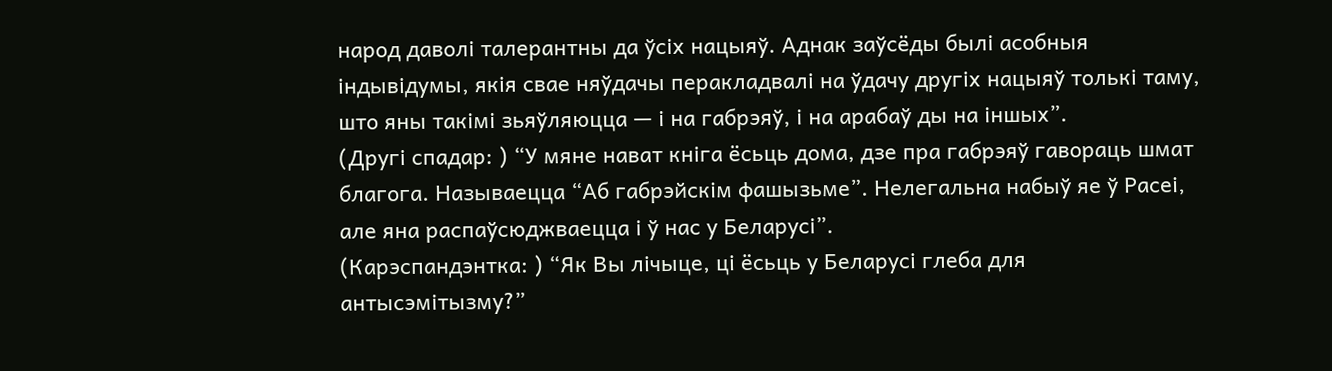народ даволі талерантны да ўсіх нацыяў. Аднак заўсёды былі асобныя індывідумы, якія свае няўдачы перакладвалі на ўдачу другіх нацыяў толькі таму, што яны такімі зьяўляюцца — і на габрэяў, і на арабаў ды на іншых”.
(Другі спадар: ) “У мяне нават кніга ёсьць дома, дзе пра габрэяў гавораць шмат благога. Называецца “Аб габрэйскім фашызьме”. Нелегальна набыў яе ў Расеі, але яна распаўсюджваецца і ў нас у Беларусі”.
(Карэспандэнтка: ) “Як Вы лічыце, ці ёсьць у Беларусі глеба для антысэмітызму?”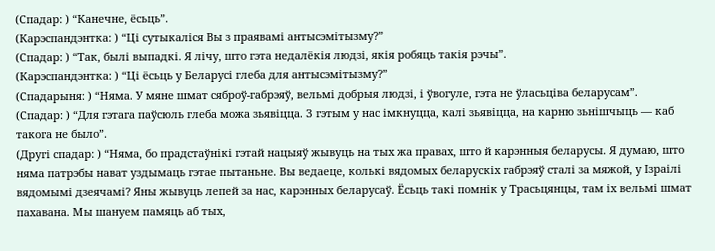(Спадар: ) “Канечне, ёсьць”.
(Карэспандэнтка: ) “Ці сутыкаліся Вы з праявамі антысэмітызму?”
(Спадар: ) “Так, былі выпадкі. Я лічу, што гэта недалёкія людзі, якія робяць такія рэчы”.
(Карэспандэнтка: ) “Ці ёсьць у Беларусі глеба для антысэмітызму?”
(Спадарыня: ) “Няма. У мяне шмат сяброў-габрэяў, вельмі добрыя людзі, і ўвогуле, гэта не ўласьціва беларусам”.
(Спадар: ) “Для гэтага паўсюль глеба можа зьявіцца. З гэтым у нас імкнуцца, калі зьявіцца, на карню зьнішчыць — каб такога не было”.
(Другі спадар: ) “Няма, бо прадстаўнікі гэтай нацыяў жывуць на тых жа правах, што й карэнныя беларусы. Я думаю, што няма патрэбы нават уздымаць гэтае пытаньне. Вы ведаеце, колькі вядомых беларускіх габрэяў сталі за мяжой, у Ізраілі вядомымі дзеячамі? Яны жывуць лепей за нас, карэнных беларусаў. Ёсьць такі помнік у Трасьцянцы, там іх вельмі шмат пахавана. Мы шануем памяць аб тых,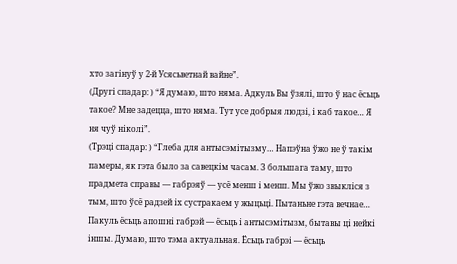хто загінуў у 2-й Усясьветнай вайне”.
(Другі спадар: ) “Я думаю, што няма. Адкуль Вы ўзялі, што ў нас ёсьць такое? Мне задецца, што няма. Тут усе добрыя людзі, і каб такое… Я ня чуў ніколі”.
(Трэці спадар: ) “Глеба для антысэмітызму… Напэўна ўжо не ў такім памеры, як гэта было за савецкім часам. З большага таму, што прадмета справы — габрэяў — усё менш і менш. Мы ўжо звыкліся з тым, што ўсё радзей іх сустракаем у жыцьці. Пытаньне гэта вечнае… Пакуль ёсьць апошні габрэй — ёсьць і антысэмітызм, бытавы ці нейкі іншы. Думаю, што тэма актуальная. Ёсьць габрэі — ёсьць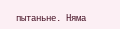пытаньне. Няма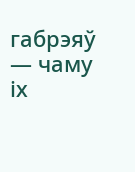габрэяў — чаму іх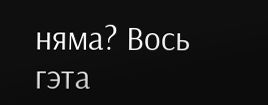няма? Вось гэта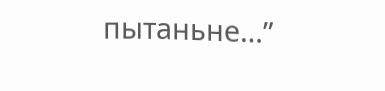пытаньне…”